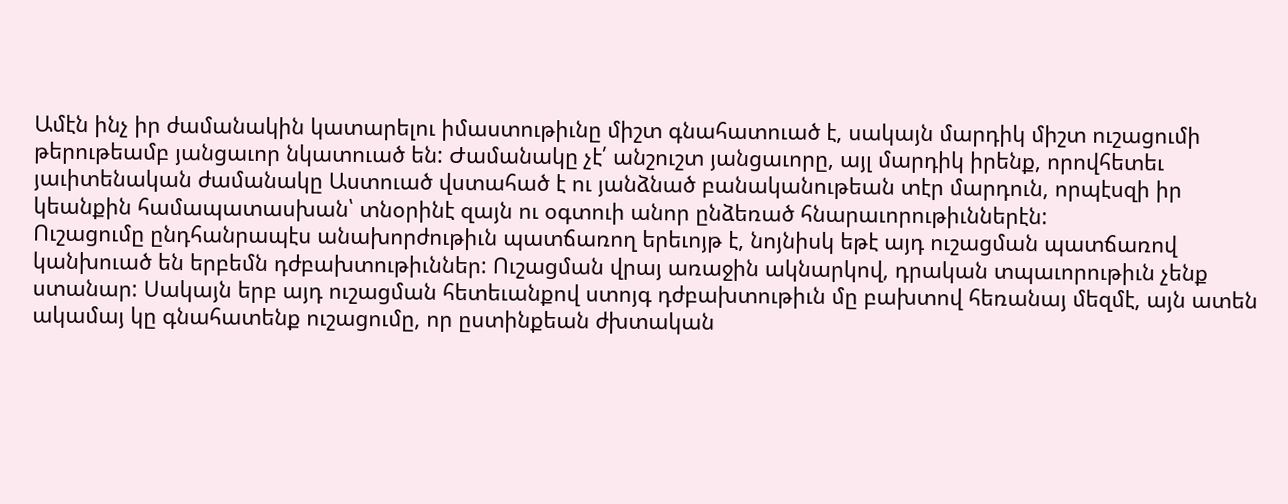Ամէն ինչ իր ժամանակին կատարելու իմաստութիւնը միշտ գնահատուած է, սակայն մարդիկ միշտ ուշացումի թերութեամբ յանցաւոր նկատուած են: Ժամանակը չէ՛ անշուշտ յանցաւորը, այլ մարդիկ իրենք, որովհետեւ յաւիտենական ժամանակը Աստուած վստահած է ու յանձնած բանականութեան տէր մարդուն, որպէսզի իր
կեանքին համապատասխան՝ տնօրինէ զայն ու օգտուի անոր ընձեռած հնարաւորութիւններէն:
Ուշացումը ընդհանրապէս անախորժութիւն պատճառող երեւոյթ է, նոյնիսկ եթէ այդ ուշացման պատճառով կանխուած են երբեմն դժբախտութիւններ: Ուշացման վրայ առաջին ակնարկով, դրական տպաւորութիւն չենք ստանար: Սակայն երբ այդ ուշացման հետեւանքով ստոյգ դժբախտութիւն մը բախտով հեռանայ մեզմէ, այն ատեն ակամայ կը գնահատենք ուշացումը, որ ըստինքեան ժխտական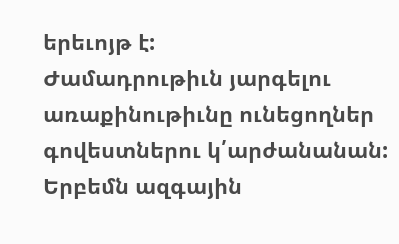երեւոյթ է:
Ժամադրութիւն յարգելու առաքինութիւնը ունեցողներ գովեստներու կ՛արժանանան: Երբեմն ազգային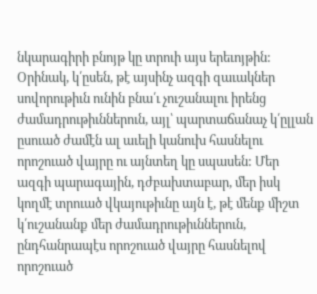նկարագիրի բնոյթ կը տրուի այս երեւոյթին: Օրինակ, կ՛ըսեն, թէ այսինչ ազգի զաւակներ սովորութիւն ունին բնա՛ւ չուշանալու իրենց ժամադրութիւններուն, այլ՝ պարտաճանաչ կ՛ըլլան ըսուած ժամէն ալ աւելի կանուխ հասնելու որոշուած վայրը ու այնտեղ կը սպասեն: Մեր ազգի պարագային, դժբախտաբար, մեր իսկ կողմէ տրուած վկայութիւնը այն է, թէ մենք միշտ կ՛ուշանանք մեր ժամադրութիւններուն, ընդհանրապէս որոշուած վայրը հասնելով որոշուած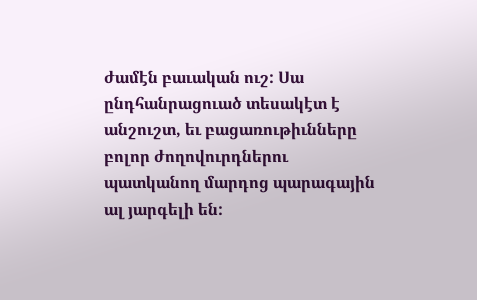ժամէն բաւական ուշ: Սա ընդհանրացուած տեսակէտ է անշուշտ, եւ բացառութիւնները բոլոր ժողովուրդներու պատկանող մարդոց պարագային ալ յարգելի են: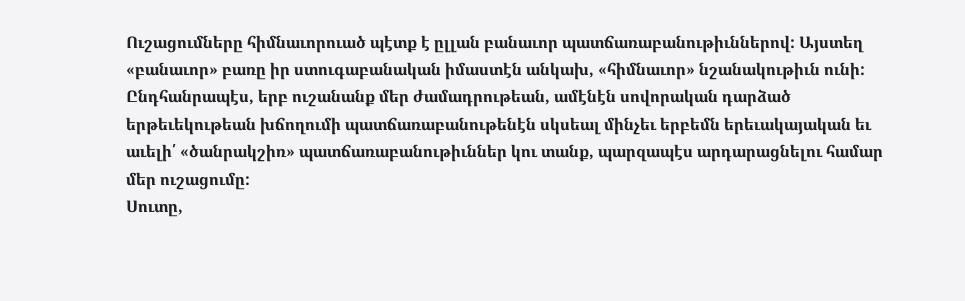Ուշացումները հիմնաւորուած պէտք է ըլլան բանաւոր պատճառաբանութիւններով: Այստեղ «բանաւոր» բառը իր ստուգաբանական իմաստէն անկախ, «հիմնաւոր» նշանակութիւն ունի:
Ընդհանրապէս, երբ ուշանանք մեր ժամադրութեան, ամէնէն սովորական դարձած երթեւեկութեան խճողումի պատճառաբանութենէն սկսեալ մինչեւ երբեմն երեւակայական եւ աւելի՛ «ծանրակշիռ» պատճառաբանութիւններ կու տանք, պարզապէս արդարացնելու համար մեր ուշացումը:
Սուտը,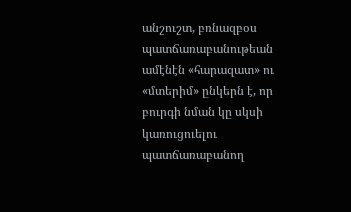անշուշտ, բռնազբօս պատճառաբանութեան ամէնէն «հարազատ» ու «մտերիմ» ընկերն է, որ բուրգի նման կը սկսի կառուցուելու պատճառաբանող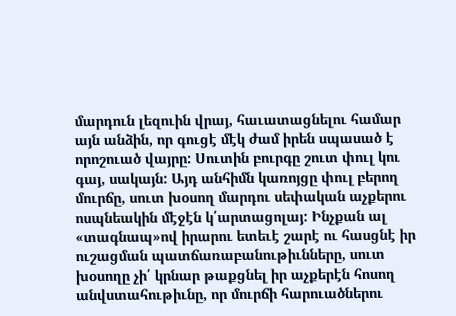մարդուն լեզուին վրայ, հաւատացնելու համար այն անձին, որ գուցէ մէկ ժամ իրեն սպասած է որոշուած վայրը: Սուտին բուրգը շուտ փուլ կու գայ, սակայն: Այդ անհիմն կառոյցը փուլ բերող մուրճը, սուտ խօսող մարդու սեփական աչքերու ոսպնեակին մէջէն կ՛արտացոլայ: Ինչքան ալ «տագնապ»ով իրարու ետեւէ շարէ ու հասցնէ իր ուշացման պատճառաբանութիւնները, սուտ խօսողը չի՛ կրնար թաքցնել իր աչքերէն հոսող անվստահութիւնը, որ մուրճի հարուածներու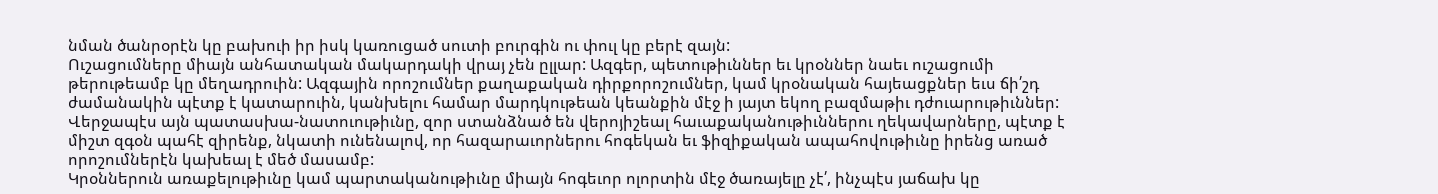նման ծանրօրէն կը բախուի իր իսկ կառուցած սուտի բուրգին ու փուլ կը բերէ զայն:
Ուշացումները միայն անհատական մակարդակի վրայ չեն ըլլար: Ազգեր, պետութիւններ եւ կրօններ նաեւ ուշացումի թերութեամբ կը մեղադրուին: Ազգային որոշումներ քաղաքական դիրքորոշումներ, կամ կրօնական հայեացքներ եւս ճի՛շդ ժամանակին պէտք է կատարուին, կանխելու համար մարդկութեան կեանքին մէջ ի յայտ եկող բազմաթիւ դժուարութիւններ:
Վերջապէս այն պատասխա-նատուութիւնը, զոր ստանձնած են վերոյիշեալ հաւաքականութիւններու ղեկավարները, պէտք է միշտ զգօն պահէ զիրենք, նկատի ունենալով, որ հազարաւորներու հոգեկան եւ ֆիզիքական ապահովութիւնը իրենց առած որոշումներէն կախեալ է մեծ մասամբ:
Կրօններուն առաքելութիւնը կամ պարտականութիւնը միայն հոգեւոր ոլորտին մէջ ծառայելը չէ՛, ինչպէս յաճախ կը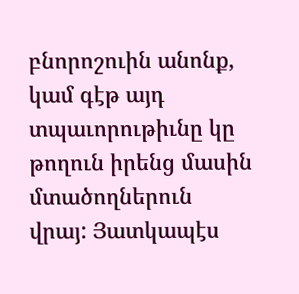բնորոշուին անոնք, կամ գէթ այդ տպաւորութիւնը կը թողուն իրենց մասին մտածողներուն վրայ: Յատկապէս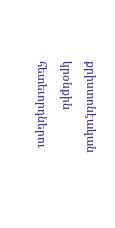քրիստոնէական կրօնքին հետեւորդներու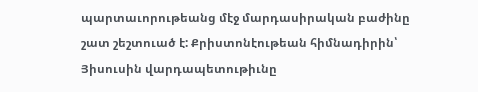պարտաւորութեանց մէջ մարդասիրական բաժինը շատ շեշտուած է: Քրիստոնէութեան հիմնադիրին՝ Յիսուսին վարդապետութիւնը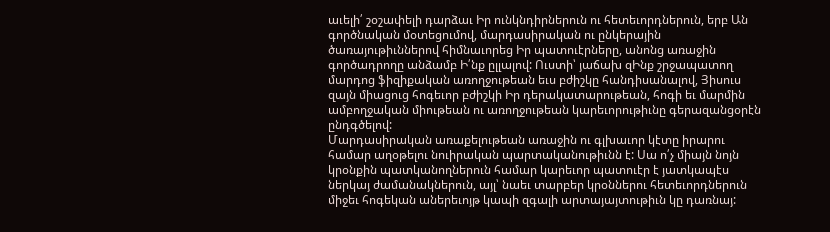աւելի՛ շօշափելի դարձաւ Իր ունկնդիրներուն ու հետեւորդներուն, երբ Ան գործնական մօտեցումով, մարդասիրական ու ընկերային ծառայութիւններով հիմնաւորեց Իր պատուէրները, անոնց առաջին գործադրողը անձամբ Ի՛նք ըլլալով: Ուստի՝ յաճախ զԻնք շրջապատող մարդոց ֆիզիքական առողջութեան եւս բժիշկը հանդիսանալով, Յիսուս զայն միացուց հոգեւոր բժիշկի Իր դերակատարութեան, հոգի եւ մարմին ամբողջական միութեան ու առողջութեան կարեւորութիւնը գերազանցօրէն ընդգծելով:
Մարդասիրական առաքելութեան առաջին ու գլխաւոր կէտը իրարու համար աղօթելու նուիրական պարտականութիւնն է: Սա ո՛չ միայն նոյն կրօնքին պատկանողներուն համար կարեւոր պատուէր է յատկապէս ներկայ ժամանակներուն, այլ՝ նաեւ տարբեր կրօններու հետեւորդներուն միջեւ հոգեկան աներեւոյթ կապի զգալի արտայայտութիւն կը դառնայ: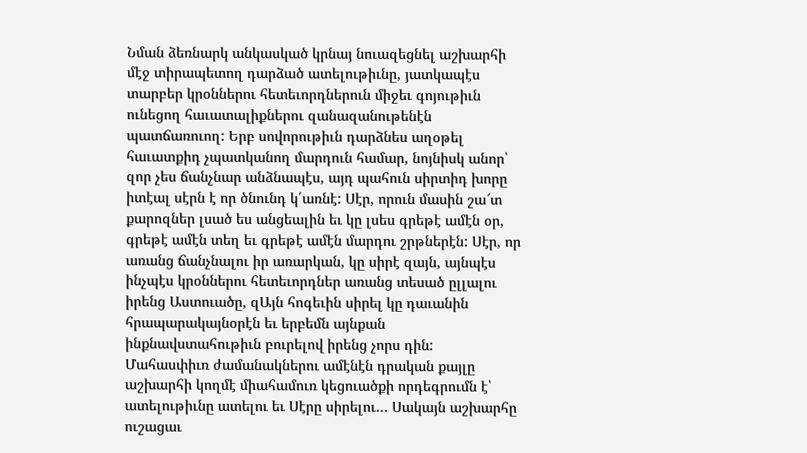Նման ձեռնարկ անկասկած կրնայ նուազեցնել աշխարհի մէջ տիրապետող դարձած ատելութիւնը, յատկապէս տարբեր կրօններու հետեւորդներուն միջեւ գոյութիւն ունեցող հաւատալիքներու զանազանութենէն պատճառուող: Երբ սովորութիւն դարձնես աղօթել հաւատքիդ չպատկանող մարդուն համար, նոյնիսկ անոր՝ զոր չես ճանչնար անձնապէս, այդ պահուն սիրտիդ խորը իտէալ սէրն է որ ծնունդ կ՛առնէ: Սէր, որուն մասին շա՜տ քարոզներ լսած ես անցեալին եւ կը լսես գրեթէ ամէն օր, գրեթէ ամէն տեղ եւ գրեթէ ամէն մարդու շրթներէն: Սէր, որ առանց ճանչնալու իր առարկան, կը սիրէ զայն, այնպէս ինչպէս կրօններու հետեւորդներ առանց տեսած ըլլալու իրենց Աստուածը, զԱյն հոգեւին սիրել կը դաւանին հրապարակայնօրէն եւ երբեմն այնքան ինքնավստահութիւն բուրելով իրենց չորս դին:
Մահասփիւռ ժամանակներու ամէնէն դրական քայլը աշխարհի կողմէ միահամուռ կեցուածքի որդեգրումն է՝ ատելութիւնը ատելու եւ Սէրը սիրելու… Սակայն աշխարհը ուշացաւ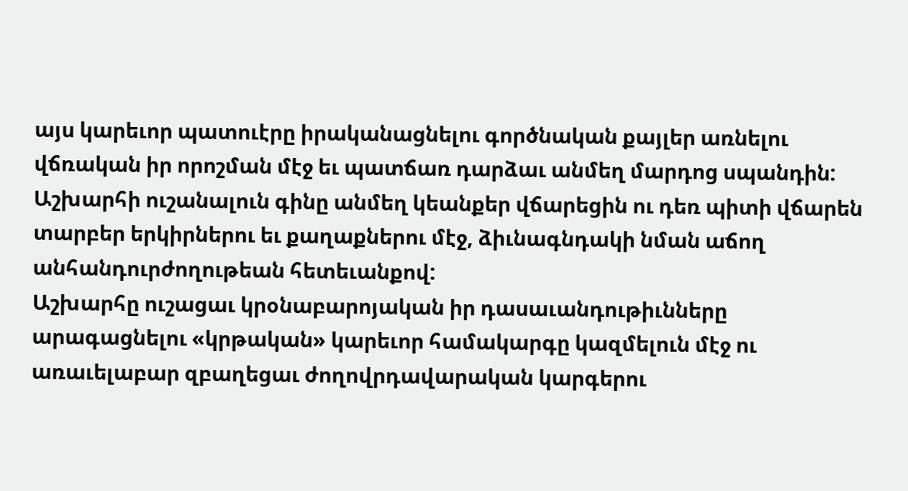այս կարեւոր պատուէրը իրականացնելու գործնական քայլեր առնելու վճռական իր որոշման մէջ եւ պատճառ դարձաւ անմեղ մարդոց սպանդին: Աշխարհի ուշանալուն գինը անմեղ կեանքեր վճարեցին ու դեռ պիտի վճարեն տարբեր երկիրներու եւ քաղաքներու մէջ, ձիւնագնդակի նման աճող անհանդուրժողութեան հետեւանքով:
Աշխարհը ուշացաւ կրօնաբարոյական իր դասաւանդութիւնները արագացնելու «կրթական» կարեւոր համակարգը կազմելուն մէջ ու առաւելաբար զբաղեցաւ ժողովրդավարական կարգերու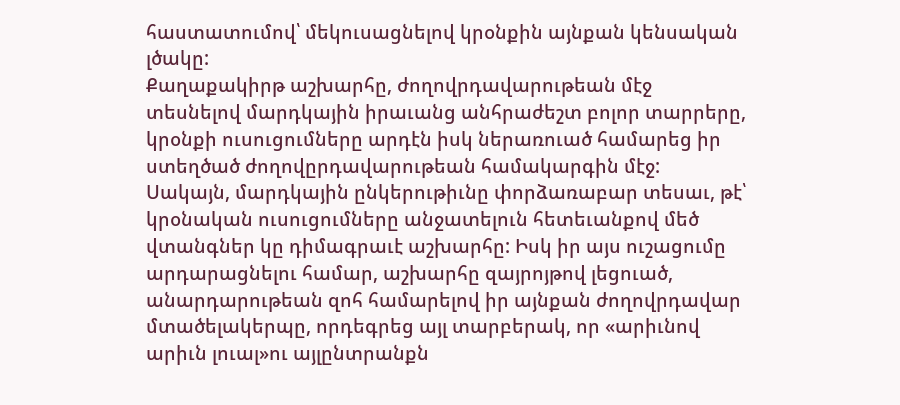հաստատումով՝ մեկուսացնելով կրօնքին այնքան կենսական լծակը:
Քաղաքակիրթ աշխարհը, ժողովրդավարութեան մէջ տեսնելով մարդկային իրաւանց անհրաժեշտ բոլոր տարրերը, կրօնքի ուսուցումները արդէն իսկ ներառուած համարեց իր ստեղծած ժողովըրդավարութեան համակարգին մէջ:
Սակայն, մարդկային ընկերութիւնը փորձառաբար տեսաւ, թէ՝ կրօնական ուսուցումները անջատելուն հետեւանքով մեծ վտանգներ կը դիմագրաւէ աշխարհը: Իսկ իր այս ուշացումը արդարացնելու համար, աշխարհը զայրոյթով լեցուած, անարդարութեան զոհ համարելով իր այնքան ժողովրդավար մտածելակերպը, որդեգրեց այլ տարբերակ, որ «արիւնով արիւն լուալ»ու այլընտրանքն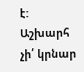է:
Աշխարհ չի՛ կրնար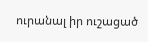ուրանալ իր ուշացած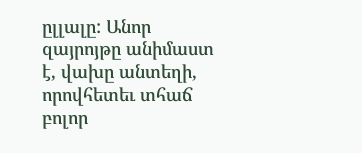ըլլալը: Անոր զայրոյթը անիմաստ է, վախը անտեղի, որովհետեւ տհաճ բոլոր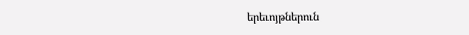երեւոյթներուն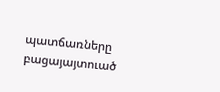պատճառները բացայայտուած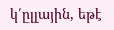կ՛ըլլային, եթէ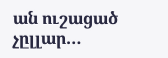ան ուշացած չըլլար…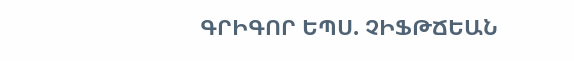ԳՐԻԳՈՐ ԵՊՍ. ՉԻՖԹՃԵԱՆ